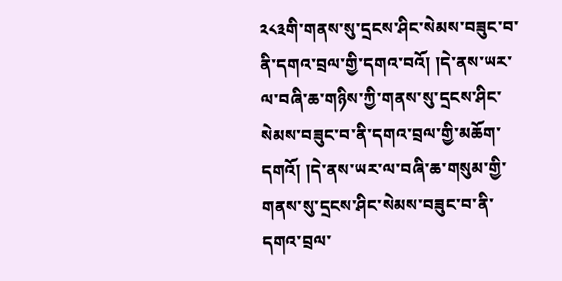༢༨༣གི་གནས་སུ་དྲངས་ཤིང་སེམས་བཟུང་བ་ནི་དགའ་བྲལ་གྱི་དགའ་བའོ། །དེ་ནས་ཡར་ལ་བཞི་ཆ་གཉིས་ཀྱི་གནས་སུ་དྲངས་ཤིང་སེམས་བཟུང་བ་ནི་དགའ་བྲལ་གྱི་མཆོག་དགའོ། །དེ་ནས་ཡར་ལ་བཞི་ཆ་གསུམ་གྱི་གནས་སུ་དྲངས་ཤིང་སེམས་བཟུང་བ་ནི་དགའ་བྲལ་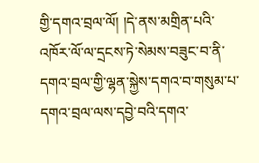གྱི་དགའ་བྲལ་ལོ། །དེ་ནས་མགྲིན་པའི་འཁོར་ལོ་ལ་དྲངས་ཏེ་སེམས་བཟུང་བ་ནི་དགའ་བྲལ་གྱི་ལྷན་སྐྱེས་དགའ་བ་གསུམ་པ་དགའ་བྲལ་ལས་དབྱེ་བའི་དགའ་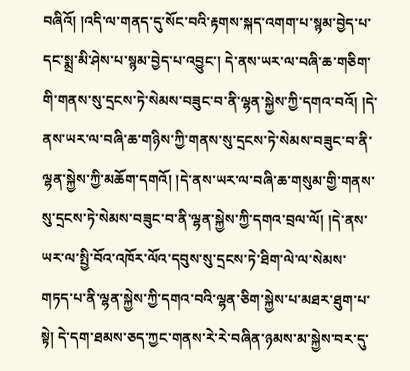བཞིའོ། །འདི་ལ་གནད་དུ་སོང་བའི་རྟགས་སྐད་འགག་པ་སྙམ་བྱེད་པ་དང་སྨྲ་མི་ཤེས་པ་སྙམ་བྱེད་པ་འབྱུང་། དེ་ནས་ཡར་ལ་བཞི་ཆ་གཅིག་གི་གནས་སུ་དྲངས་ཏེ་སེམས་བཟུང་བ་ནི་ལྷན་སྐྱེས་ཀྱི་དགའ་བའོ། །དེ་ནས་ཡར་ལ་བཞི་ཆ་གཉིས་ཀྱི་གནས་སུ་དྲངས་ཏེ་སེམས་བཟུང་བ་ནི་ལྷན་སྐྱེས་ཀྱི་མཆོག་དགའོ། །དེ་ནས་ཡར་ལ་བཞི་ཆ་གསུམ་གྱི་གནས་སུ་དྲངས་ཏེ་སེམས་བཟུང་བ་ནི་ལྷན་སྐྱེས་ཀྱི་དགའ་བྲལ་ལོ། །དེ་ནས་ཡར་ལ་སྤྱི་བོའ་འཁོར་ལོའ་དབུས་སུ་དྲངས་ཏེ་ཐིག་ལེ་ལ་སེམས་གཏད་པ་ནི་ལྷན་སྐྱེས་ཀྱི་དགའ་བའི་ལྷན་ཅིག་སྐྱེས་པ་མཐར་ཐུག་པ་སྟེ། དེ་དག་ཐམས་ཅད་ཀྱང་གནས་རེ་རེ་བཞིན་ཉམས་མ་སྐྱེས་བར་དུ་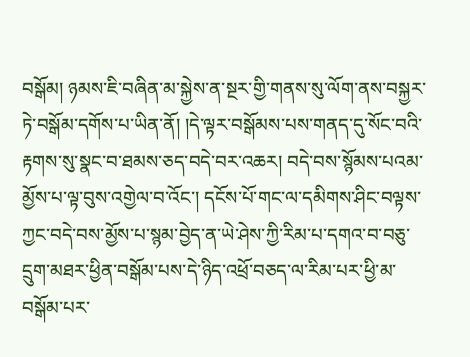བསྒོམ། ཉམས་ཇི་བཞིན་མ་སྐྱེས་ན་སྔར་གྱི་གནས་སུ་ལོག་ནས་བསྐྱར་ཏེ་བསྒོམ་དགོས་པ་ཡིན་ནོ། །དེ་ལྟར་བསྒོམས་པས་གནད་དུ་སོང་བའི་རྟགས་སུ་སྣང་བ་ཐམས་ཅད་བདེ་བར་འཆར། བདེ་བས་སྙོམས་པའམ་མྱོས་པ་ལྟ་བུས་འགྱེལ་བ་འོང་། དངོས་པོ་གང་ལ་དམིགས་ཤིང་བལྟས་ཀྱང་བདེ་བས་མྱོས་པ་སྙམ་བྱེད་ན་ཡེ་ཤེས་ཀྱི་རིམ་པ་དགའ་བ་བཅུ་དྲུག་མཐར་ཕྱིན་བསྒོམ་པས་དེ་ཉིད་འཕྲོ་བཅད་ལ་རིམ་པར་ཕྱི་མ་བསྒོམ་པར་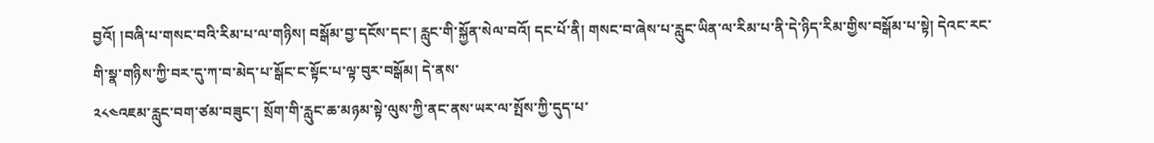བྱའོ། །བཞི་པ་གསང་བའི་རིམ་པ་ལ་གཉིས། བསྒོམ་བྱ་དངོས་དང་། རླུང་གི་སྐྱོན་སེལ་བའོ། དང་པོ་ནི། གསང་བ་ཞེས་པ་རླུང་ཡིན་ལ་རིམ་པ་ནི་དེ་ཉིད་རིམ་གྱིས་བསྒོམ་པ་སྟེ། དེའང་རང་གི་སྣ་གཉིས་ཀྱི་བར་དུ་ཀ་བ་མེད་པ་སྒོང་ང་སྟོང་པ་ལྟ་བུར་བསྒོམ། དེ་ནས་
༢༨༤འཇམ་རླུང་བག་ཙམ་བཟུང་། སྲོག་གི་རླུང་ཆ་མཉམ་སྟེ་ལུས་ཀྱི་ནང་ནས་ཡར་ལ་སྤོས་ཀྱི་དུད་པ་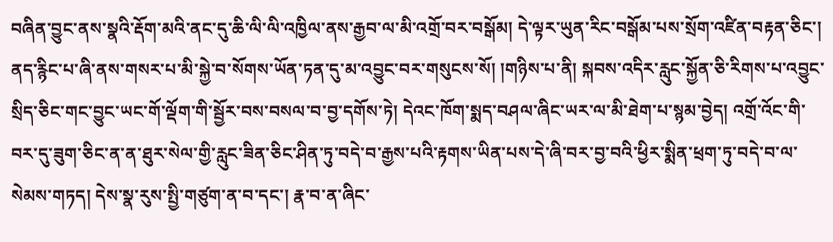བཞིན་བྱུང་ནས་སྣའི་རྡོག་མའི་ནང་དུ་ཆི་ལི་ལི་འཁྱིལ་ནས་རྒྱབ་ལ་མི་འགྲོ་བར་བསྒོམ། དེ་ལྟར་ཡུན་རིང་བསྒོམ་པས་སྲོག་འཛིན་བརྟན་ཅིང་། ནད་རྙིང་པ་ཞི་ནས་གསར་པ་མི་སྐྱེ་བ་སོགས་ཡོན་ཏན་དུ་མ་འབྱུང་བར་གསུངས་སོ། །གཉིས་པ་ནི། སྐབས་འདིར་རླུང་སྐྱོན་ཅི་རིགས་པ་འབྱུང་སྲིད་ཅིང་གང་བྱུང་ཡང་གོ་ལྡོག་གི་སྦྱོར་བས་བསལ་བ་བྱ་དགོས་ཏེ། དེའང་ཁོག་སྨད་བཤལ་ཞིང་ཡར་ལ་མི་ཐེག་པ་སྙམ་བྱེད། འགྲོ་འོང་གི་བར་དུ་ཟུག་ཅིང་ན་ན་ཐུར་སེལ་གྱི་རླུང་ཟིན་ཅིང་ཤིན་ཏུ་བདེ་བ་རྒྱས་པའི་རྟགས་ཡིན་པས་དེ་ཞི་བར་བྱ་བའི་ཕྱིར་སྨིན་ཕྲག་ཏུ་བདེ་བ་ལ་སེམས་གཏད། དེས་སྣ་རུས་སྤྱི་གཙུག་ན་བ་དང་། རྣ་བ་ན་ཞིང་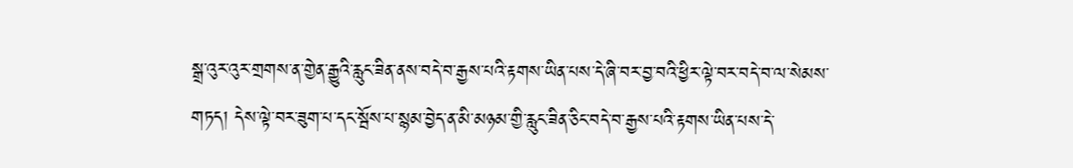སྒྲ་འུར་འུར་གྲགས་ན་གྱེན་རྒྱུའི་རླུང་ཟིན་ནས་བདེ་བ་རྒྱས་པའི་རྟགས་ཡིན་པས་དེ་ཞི་བར་བྱ་བའི་ཕྱིར་ལྟེ་བར་བདེ་བ་ལ་སེམས་གཏད། དེས་ལྟེ་བར་ཟུག་པ་དང་སྦོས་པ་སྙམ་བྱེད་ན་མི་མཉམ་གྱི་རླུང་ཟིན་ཅིང་བདེ་བ་རྒྱས་པའི་རྟགས་ཡིན་པས་དེ་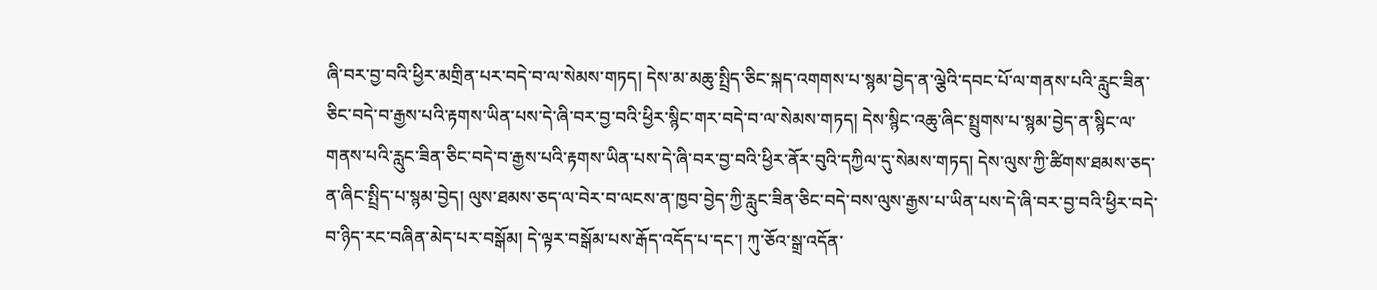ཞི་བར་བྱ་བའི་ཕྱིར་མགྲིན་པར་བདེ་བ་ལ་སེམས་གཏད། དེས་མ་མཆུ་སྤྲིད་ཅིང་སྐད་འགགས་པ་སྙམ་བྱེད་ན་ལྕེའི་དབང་པོ་ལ་གནས་པའི་རླུང་ཟིན་ཅིང་བདེ་བ་རྒྱས་པའི་རྟགས་ཡིན་པས་དེ་ཞི་བར་བྱ་བའི་ཕྱིར་སྙིང་གར་བདེ་བ་ལ་སེམས་གཏད། དེས་སྙིང་འཆུ་ཞིང་སྤྲུགས་པ་སྙམ་བྱེད་ན་སྙིང་ལ་གནས་པའི་རླུང་ཟིན་ཅིང་བདེ་བ་རྒྱས་པའི་རྟགས་ཡིན་པས་དེ་ཞི་བར་བྱ་བའི་ཕྱིར་ནོར་བུའི་དཀྱིལ་དུ་སེམས་གཏད། དེས་ལུས་ཀྱི་ཚིགས་ཐམས་ཅད་ན་ཞིང་སྤྲིད་པ་སྙམ་བྱེད། ལུས་ཐམས་ཅད་ལ་བེར་བ་ལངས་ན་ཁྱབ་བྱེད་ཀྱི་རླུང་ཟིན་ཅིང་བདེ་བས་ལུས་རྒྱས་པ་ཡིན་པས་དེ་ཞི་བར་བྱ་བའི་ཕྱིར་བདེ་བ་ཉིད་རང་བཞིན་མེད་པར་བསྒོམ། དེ་ལྟར་བསྒོམ་པས་རྒོད་འདོད་པ་དང་། ཀུ་ཅོའ་སྒྲ་འདོན་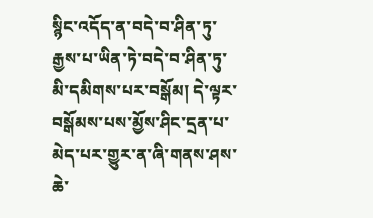སྙིང་འདོད་ན་བདེ་བ་ཤིན་ཏུ་རྒྱས་པ་ཡིན་ཏེ་བདེ་བ་ཤིན་ཏུ་མི་དམིགས་པར་བསྒོམ། དེ་ལྟར་བསྒོམས་པས་མྱོས་ཤིང་དྲན་པ་མེད་པར་གྱུར་ན་ཞི་གནས་ཤས་ཆེ་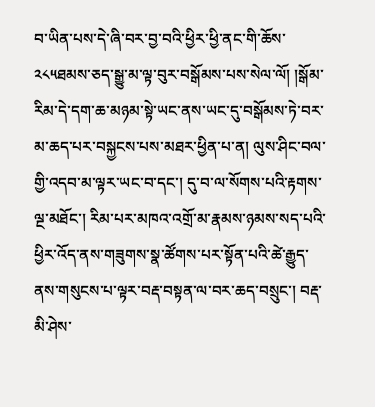བ་ཡིན་པས་དེ་ཞི་བར་བྱ་བའི་ཕྱིར་ཕྱི་ནང་གི་ཆོས་
༢༨༥ཐམས་ཅད་སྒྱུ་མ་ལྟ་བུར་བསྒོམས་པས་སེལ་ལོ། །སྒོམ་རིམ་དེ་དག་ཆ་མཉམ་སྟེ་ཡང་ནས་ཡང་དུ་བསྒོམས་ཏེ་བར་མ་ཆད་པར་བསྐྱངས་པས་མཐར་ཕྱིན་པ་ན། ལུས་ཤིང་བལ་གྱི་འདབ་མ་ལྟར་ཡང་བ་དང་། དུ་བ་ལ་སོགས་པའི་རྟགས་ལྔ་མཐོང་། རིམ་པར་མཁའ་འགྲོ་མ་རྣམས་ཉམས་སད་པའི་ཕྱིར་འོད་ནས་གཟུགས་སྣ་ཚོགས་པར་སྟོན་པའི་ཚེ་རྒྱུད་ནས་གསུངས་པ་ལྟར་བརྡ་བསྟན་ལ་བར་ཆད་བསྲུང་། བརྡ་མི་ཤེས་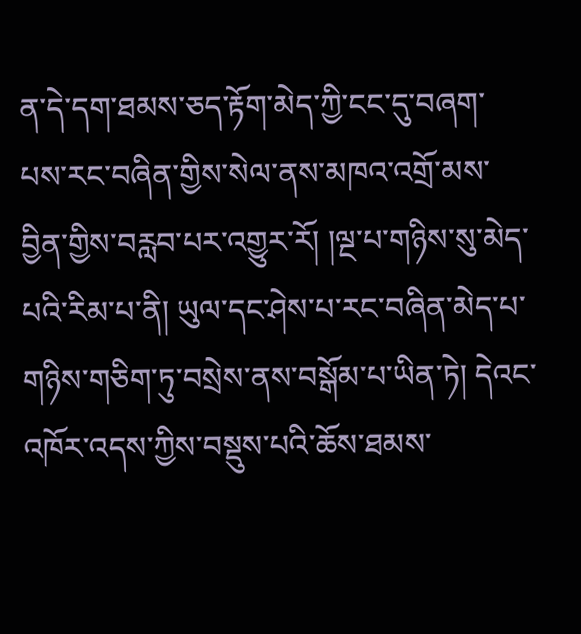ན་དེ་དག་ཐམས་ཅད་རྟོག་མེད་ཀྱི་ངང་དུ་བཞག་པས་རང་བཞིན་གྱིས་སེལ་ནས་མཁའ་འགྲོ་མས་བྱིན་གྱིས་བརླབ་པར་འགྱུར་རོ། །ལྔ་པ་གཉིས་སུ་མེད་པའི་རིམ་པ་ནི། ཡུལ་དང་ཤེས་པ་རང་བཞིན་མེད་པ་གཉིས་གཅིག་ཏུ་བསྲེས་ནས་བསྒོམ་པ་ཡིན་ཏེ། དེའང་འཁོར་འདས་ཀྱིས་བསྡུས་པའི་ཆོས་ཐམས་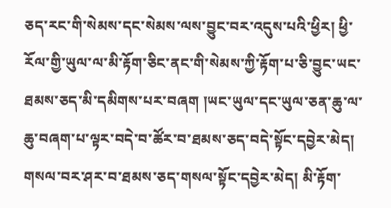ཅད་རང་གི་སེམས་དང་སེམས་ལས་བྱུང་བར་འདུས་པའི་ཕྱིར། ཕྱི་རོལ་གྱི་ཡུལ་ལ་མི་རྟོག་ཅིང་ནང་གི་སེམས་ཀྱི་རྟོག་པ་ཅི་བྱུང་ཡང་ཐམས་ཅད་མི་དམིགས་པར་བཞག །ཡང་ཡུལ་དང་ཡུལ་ཅན་ཆུ་ལ་ཆུ་བཞག་པ་ལྟར་བདེ་བ་ཚོར་བ་ཐམས་ཅད་བདེ་སྟོང་དབྱེར་མེད། གསལ་བར་ཤར་བ་ཐམས་ཅད་གསལ་སྟོང་དབྱེར་མེད། མི་རྟོག་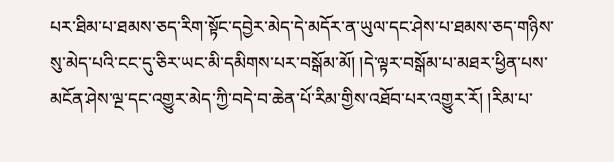པར་ཐིམ་པ་ཐམས་ཅད་རིག་སྟོང་དབྱེར་མེད་དེ་མདོར་ན་ཡུལ་དང་ཤེས་པ་ཐམས་ཅད་གཉིས་སུ་མེད་པའི་ངང་དུ་ཅིར་ཡང་མི་དམིགས་པར་བསྒོམ་མོ། །དེ་ལྟར་བསྒོམ་པ་མཐར་ཕྱིན་པས་མངོན་ཤེས་ལྔ་དང་འགྱུར་མེད་ཀྱི་བདེ་བ་ཆེན་པོ་རིམ་གྱིས་འཐོབ་པར་འགྱུར་རོ། །རིམ་པ་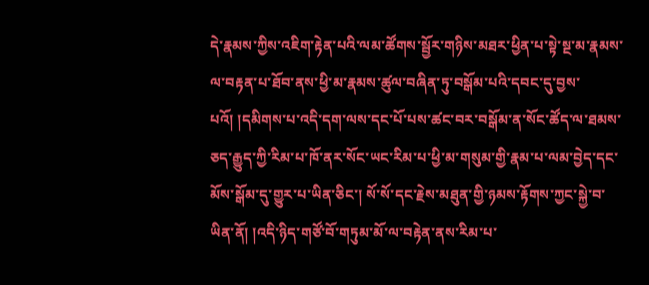དེ་རྣམས་ཀྱིས་འཇིག་རྟེན་པའི་ལམ་ཚོགས་སྦྱོར་གཉིས་མཐར་ཕྱིན་པ་སྟེ་སྔ་མ་རྣམས་ལ་བརྟན་པ་ཐོབ་ནས་ཕྱི་མ་རྣམས་ཚུལ་བཞིན་ཏུ་བསྒོམ་པའི་དབང་དུ་བྱས་པའོ། །དམིགས་པ་འདི་དག་ལས་དང་པོ་པས་ཚང་བར་བསྒོམ་ན་སོང་ཚོད་ལ་ཐམས་ཅད་རྒྱུད་ཀྱི་རིམ་པ་ཁོ་ནར་སོང་ཡང་རིམ་པ་ཕྱི་མ་གསུམ་གྱི་རྣམ་པ་ལམ་བྱེད་དང་མོས་སྒོམ་དུ་གྱུར་པ་ཡིན་ཅིང་། སོ་སོ་དང་རྗེས་མཐུན་གྱི་ཉམས་རྟོགས་ཀྱང་སྐྱེ་བ་ཡིན་ནོ། །འདི་ཉིད་གཙོ་བོ་གཏུམ་མོ་ལ་བརྟེན་ནས་རིམ་པ་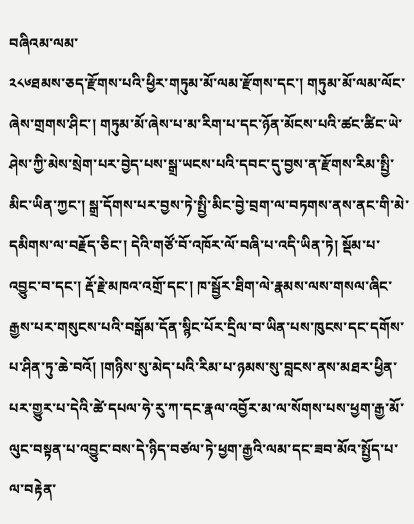བཞིའམ་ལམ་
༢༨༦ཐམས་ཅད་རྫོགས་པའི་ཕྱིར་གཏུམ་མོ་ལམ་རྫོགས་དང་། གཏུམ་མོ་ལམ་ལོང་ཞེས་གྲགས་ཤིང་། གཏུམ་མོ་ཞེས་པ་མ་རིག་པ་དང་ཉོན་མོངས་པའི་ཚང་ཚིང་ཡེ་ཤེས་ཀྱི་མེས་སྲེག་པར་བྱེད་པས་སྒྲ་ཡངས་པའི་དབང་དུ་བྱས་ན་རྫོགས་རིམ་སྤྱི་མིང་ཡིན་ཀྱང་། སྒྲ་དོགས་པར་བྱས་ཏེ་སྤྱི་མིང་བྱེ་བྲག་ལ་བཏགས་ནས་ནང་གི་མེ་དམིགས་ལ་བརྗོད་ཅིང་། དེའི་གཙོ་བོ་འཁོར་ལོ་བཞི་པ་འདི་ཡིན་ཏེ། སྡོམ་པ་འབྱུང་བ་དང་། རྡོ་རྗེ་མཁའ་འགྲོ་དང་། ཁ་སྦྱོར་ཐིག་ལེ་རྣམས་ལས་གསལ་ཞིང་རྒྱས་པར་གསུངས་པའི་བསྒོམ་དོན་སྙིང་པོར་དྲིལ་བ་ཡིན་པས་ཁུངས་དང་དགོས་པ་ཤིན་ཏུ་ཆེ་བའོ། །གཉིས་སུ་མེད་པའི་རིམ་པ་ཉམས་སུ་བླངས་ནས་མཐར་ཕྱིན་པར་གྱུར་པ་དེའི་ཚེ་དཔལ་ཧེ་རུ་ཀ་དང་རྣལ་འབྱོར་མ་ལ་སོགས་པས་ཕྱག་རྒྱ་མོ་ལུང་བསྟན་པ་འབྱུང་བས་དེ་ཉིད་བཙལ་ཏེ་ཕྱག་རྒྱའི་ལམ་དང་ཟབ་མོའ་སྤྱོད་པ་ལ་བརྟེན་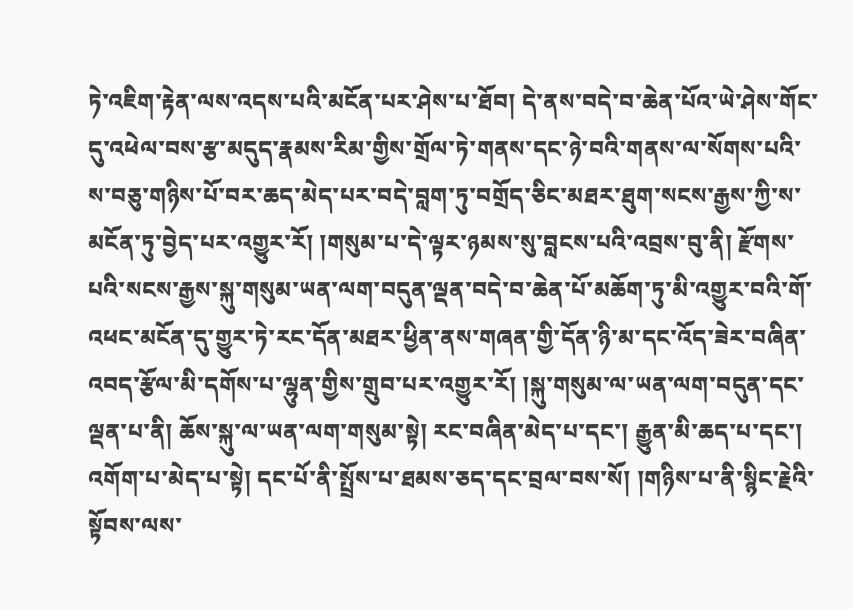ཏེ་འཇིག་རྟེན་ལས་འདས་པའི་མངོན་པར་ཤེས་པ་ཐོབ། དེ་ནས་བདེ་བ་ཆེན་པོའ་ཡེ་ཤེས་གོང་དུ་འཕེལ་བས་རྩ་མདུད་རྣམས་རིམ་གྱིས་གྲོལ་ཏེ་གནས་དང་ཉེ་བའི་གནས་ལ་སོགས་པའི་ས་བཅུ་གཉིས་པོ་བར་ཆད་མེད་པར་བདེ་བླག་ཏུ་བགྲོད་ཅིང་མཐར་ཐུག་སངས་རྒྱས་ཀྱི་ས་མངོན་ཏུ་བྱེད་པར་འགྱུར་རོ། །གསུམ་པ་དེ་ལྟར་ཉམས་སུ་བླངས་པའི་འབྲས་བུ་ནི། རྫོགས་པའི་སངས་རྒྱས་སྐུ་གསུམ་ཡན་ལག་བདུན་ལྡན་བདེ་བ་ཆེན་པོ་མཆོག་ཏུ་མི་འགྱུར་བའི་གོ་འཕང་མངོན་དུ་གྱུར་ཏེ་རང་དོན་མཐར་ཕྱིན་ནས་གཞན་གྱི་དོན་ཉི་མ་དང་འོད་ཟེར་བཞིན་འབད་རྩོལ་མི་དགོས་པ་ལྷུན་གྱིས་གྲུབ་པར་འགྱུར་རོ། །སྐུ་གསུམ་ལ་ཡན་ལག་བདུན་དང་ལྡན་པ་ནི། ཆོས་སྐུ་ལ་ཡན་ལག་གསུམ་སྟེ། རང་བཞིན་མེད་པ་དང་། རྒྱུན་མི་ཆད་པ་དང་། འགོག་པ་མེད་པ་སྟེ། དང་པོ་ནི་སྤྲོས་པ་ཐམས་ཅད་དང་བྲལ་བས་སོ། །གཉིས་པ་ནི་སྙིང་རྗེའི་སྟོབས་ལས་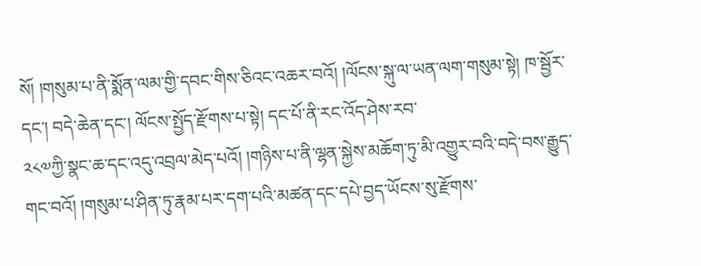སོ། །གསུམ་པ་ནི་སྨོན་ལམ་གྱི་དབང་གིས་ཅིའང་འཆར་བའོ། །ལོངས་སྐུ་ལ་ཡན་ལག་གསུམ་སྟེ། ཁ་སྦྱོར་དང་། བདེ་ཆེན་དང་། ལོངས་སྤྱོད་རྫོགས་པ་སྟེ། དང་པོ་ནི་རང་འོད་ཤེས་རབ་
༢༨༧ཀྱི་སྣང་ཆ་དང་འདུ་འབྲལ་མེད་པའོ། །གཉིས་པ་ནི་ལྷན་སྐྱེས་མཆོག་ཏུ་མི་འགྱུར་བའི་བདེ་བས་རྒྱུད་གང་བའོ། །གསུམ་པ་ཤིན་ཏུ་རྣམ་པར་དག་པའི་མཚན་དང་དཔེ་བྱད་ཡོངས་སུ་རྫོགས་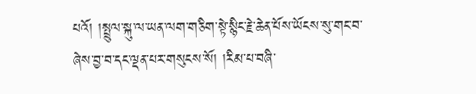པའོ། །སྤྲུལ་སྐུ་ལ་ཡན་ལག་གཅིག་སྟེ་སྙིང་རྗེ་ཆེན་པོས་ཡོངས་སུ་གང་བ་ཞེས་བྱ་བ་དང་ལྡན་པར་གསུངས་སོ། །རིམ་པ་བཞི་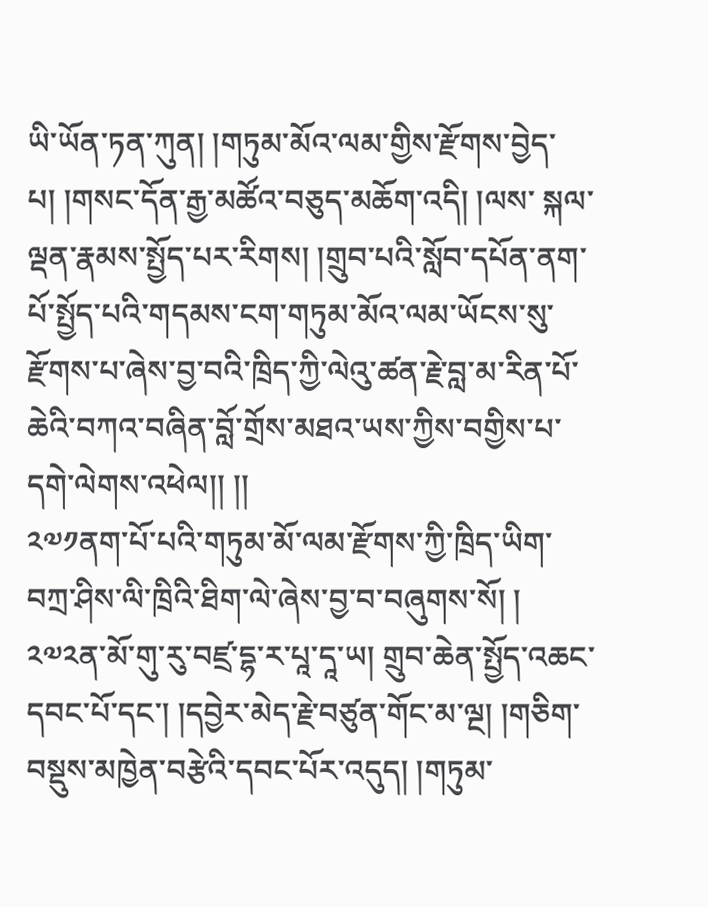ཡི་ཡོན་ཏན་ཀུན། །གཏུམ་མོའ་ལམ་གྱིས་རྫོགས་བྱེད་པ། །གསང་དོན་རྒྱ་མཚོའ་བཅུད་མཆོག་འདི། །ལས་ སྐལ་ལྡན་རྣམས་སྤྱོད་པར་རིགས། །གྲུབ་པའི་སློབ་དཔོན་ནག་པོ་སྤྱོད་པའི་གདམས་ངག་གཏུམ་མོའ་ལམ་ཡོངས་སུ་རྫོགས་པ་ཞེས་བྱ་བའི་ཁྲིད་ཀྱི་ལེའུ་ཚན་རྗེ་བླ་མ་རིན་པོ་ཆེའི་བཀའ་བཞིན་བློ་གྲོས་མཐའ་ཡས་ཀྱིས་བགྱིས་པ་དགེ་ལེགས་འཕེལ།། །།
༢༧༡ནག་པོ་པའི་གཏུམ་མོ་ལམ་རྫོགས་ཀྱི་ཁྲིད་ཡིག་བཀྲ་ཤིས་ལི་ཁྲིའི་ཐིག་ལེ་ཞེས་བྱ་བ་བཞུགས་སོ། །
༢༧༢ན་མོ་གུ་རུ་བཛྲ་དྷ་ར་པཱ་དཱ་ཡ། གྲུབ་ཆེན་སྤྱོད་འཆང་དབང་པོ་དང་། །དབྱེར་མེད་རྗེ་བཙུན་གོང་མ་ལྔ། །གཅིག་བསྡུས་མཁྱེན་བརྩེའི་དབང་པོར་འདུད། །གཏུམ་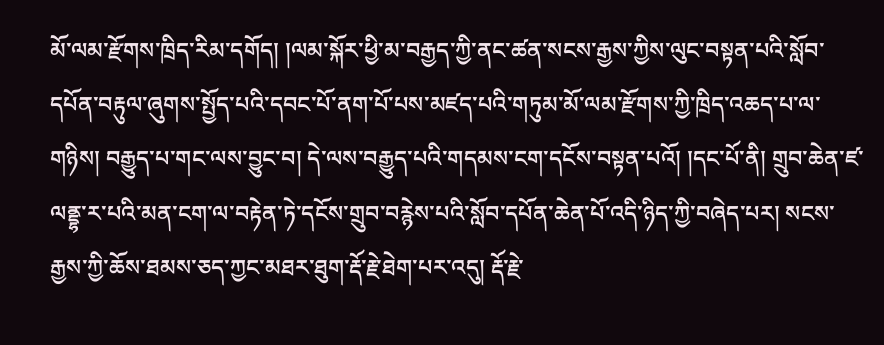མོ་ལམ་རྫོགས་ཁྲིད་རིམ་དགོད། །ལམ་སྐོར་ཕྱི་མ་བརྒྱད་ཀྱི་ནང་ཚན་སངས་རྒྱས་ཀྱིས་ལུང་བསྟན་པའི་སློབ་དཔོན་བརྟུལ་ཞུགས་སྤྱོད་པའི་དབང་པོ་ནག་པོ་པས་མཛད་པའི་གཏུམ་མོ་ལམ་རྫོགས་ཀྱི་ཁྲིད་འཆད་པ་ལ་གཉིས། བརྒྱུད་པ་གང་ལས་བྱུང་བ། དེ་ལས་བརྒྱུད་པའི་གདམས་ངག་དངོས་བསྟན་པའོ། །དང་པོ་ནི། གྲུབ་ཆེན་ཛ་ལནྡྷ་ར་པའི་མན་ངག་ལ་བརྟེན་ཏེ་དངོས་གྲུབ་བརྙེས་པའི་སློབ་དཔོན་ཆེན་པོ་འདི་ཉིད་ཀྱི་བཞེད་པར། སངས་རྒྱས་ཀྱི་ཆོས་ཐམས་ཅད་ཀྱང་མཐར་ཐུག་རྡོ་རྗེ་ཐེག་པར་འདུ། རྡོ་རྗེ་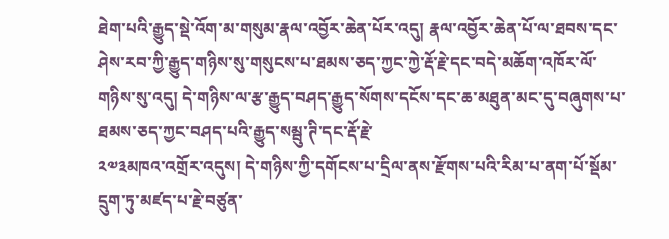ཐེག་པའི་རྒྱུད་སྡེ་འོག་མ་གསུམ་རྣལ་འབྱོར་ཆེན་པོར་འདུ། རྣལ་འབྱོར་ཆེན་པོ་ལ་ཐབས་དང་ཤེས་རབ་ཀྱི་རྒྱུད་གཉིས་སུ་གསུངས་པ་ཐམས་ཅད་ཀྱང་ཀྱེ་རྡོ་རྗེ་དང་བདེ་མཆོག་འཁོར་ལོ་གཉིས་སུ་འདུ། དེ་གཉིས་ལ་རྩ་རྒྱུད་བཤད་རྒྱུད་སོགས་དངོས་དང་ཆ་མཐུན་མང་དུ་བཞུགས་པ་ཐམས་ཅད་ཀྱང་བཤད་པའི་རྒྱུད་སམྦུ་ཊི་དང་རྡོ་རྗེ་
༢༧༣མཁའ་འགྲོར་འདུས། དེ་གཉིས་ཀྱི་དགོངས་པ་དྲིལ་ནས་རྫོགས་པའི་རིམ་པ་ནག་པོ་སྡོམ་དྲུག་ཏུ་མཛད་པ་རྗེ་བཙུན་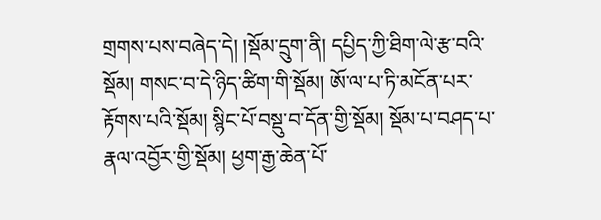གྲགས་པས་བཞེད་དེ། །སྡོམ་དྲུག་ནི། དཔྱིད་ཀྱི་ཐིག་ལེ་རྩ་བའི་སྡོམ། གསང་བ་དེ་ཉིད་ཚིག་གི་སྡོམ། ཨོ་ལ་པ་ཏི་མངོན་པར་རྟོགས་པའི་སྡོམ། སྙིང་པོ་བསྡུ་བ་དོན་གྱི་སྡོམ། སྡོམ་པ་བཤད་པ་རྣལ་འབྱོར་གྱི་སྡོམ། ཕྱག་རྒྱ་ཆེན་པོ་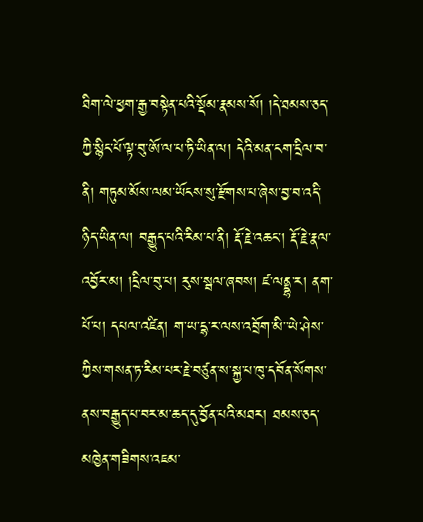ཐིག་ལེ་ཕྱག་རྒྱ་བསྟེན་པའི་སྡོམ་རྣམས་སོ། །དེ་ཐམས་ཅད་ཀྱི་སྙིང་པོ་ལྟ་བུ་ཨོ་ལ་པ་ཏི་ཡིན་ལ། དེའི་མན་ངག་དྲིལ་བ་ནི། གཏུམ་མོས་ལམ་ཡོངས་སུ་རྫོགས་པ་ཞེས་བྱ་བ་འདི་ཉིད་ཡིན་ལ། བརྒྱུད་པའི་རིམ་པ་ནི། རྡོ་རྗེ་འཆང་། རྡོ་རྗེ་རྣལ་འབྱོར་མ། །དྲིལ་བུ་པ། རུས་སྦལ་ཞབས། ཛ་ལནྡྷ་ར། ནག་པོ་པ། དཔལ་འཛིན། ག་ཡ་དྷ་ར་ལས་འབྲོག་མི་་ཡེ་ཤེས་ཀྱིས་གསན་ཏ་རིམ་པར་རྗེ་བཙུན་ས་སྐྱ་པ་ཁུ་དབོན་སོགས་ནས་བརྒྱུད་པ་བར་མ་ཆད་དུ་བྱོན་པའི་མཐར། ཐམས་ཅད་མཁྱེན་གཟིགས་འཇམ་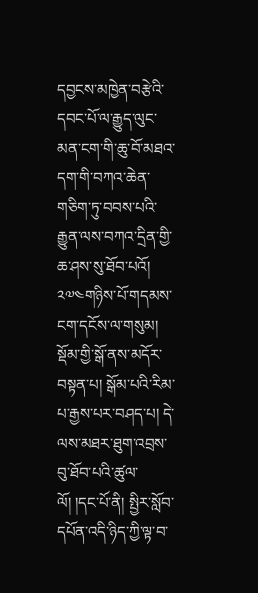དབྱངས་མཁྱེན་བརྩེའི་དབང་པོ་ལ་རྒྱུད་ལུང་མན་ངག་གི་ཆུ་བོ་མཐའ་དག་གི་བཀའ་ཆེན་གཅིག་ཏུ་བབས་པའི་རྒྱུན་ལས་བཀའ་དྲིན་གྱི་ཆ་ཤས་སུ་ཐོབ་པའོ།
༢༧༤གཉིས་པོ་གདམས་ངག་དངོས་ལ་གསུམ། སྡོམ་གྱི་སྒོ་ནས་མདོར་བསྟན་པ། སྒོམ་པའི་རིམ་པ་རྒྱས་པར་བཤད་པ། དེ་ལས་མཐར་ཐུག་འབྲས་བུ་ཐོབ་པའི་ཚུལ་ལོ། །དང་པོ་ནི། སྤྱིར་སློབ་དཔོན་འདི་ཉིད་ཀྱི་ལྟ་བ་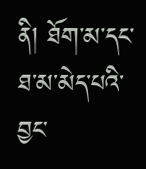ནི། ཐོག་མ་དང་ཐ་མ་མེད་པའི་བྱང་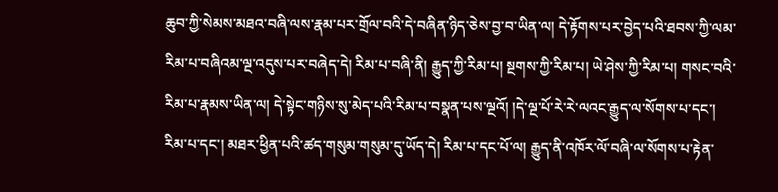ཆུབ་ཀྱི་སེམས་མཐའ་བཞི་ལས་རྣམ་པར་གྲོལ་བའི་དེ་བཞིན་ཉིད་ཅེས་བྱ་བ་ཡིན་ལ། དེ་རྟོགས་པར་བྱེད་པའི་ཐབས་ཀྱི་ལམ་རིམ་པ་བཞིའམ་ལྔ་འདུས་པར་བཞེད་དེ། རིམ་པ་བཞི་ནི། རྒྱུད་ཀྱི་རིམ་པ། སྔགས་ཀྱི་རིམ་པ། ཡེ་ཤེས་ཀྱི་རིམ་པ། གསང་བའི་རིམ་པ་རྣམས་ཡིན་ལ། དེ་སྟེང་གཉིས་སུ་མེད་པའི་རིམ་པ་བསྣན་པས་ལྔའོ། །དེ་ལྔ་པོ་རེ་རེ་ལའང་རྒྱུད་ལ་སོགས་པ་དང་། རིམ་པ་དང་། མཐར་ཕྱིན་པའི་ཚད་གསུམ་གསུམ་དུ་ཡོད་དེ། རིམ་པ་དང་པོ་ལ། རྒྱུད་ནི་འཁོར་ལོ་བཞི་ལ་སོགས་པ་རྟེན་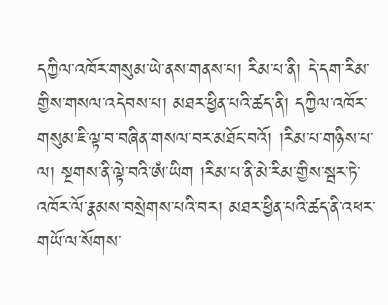དཀྱིལ་འཁོར་གསུམ་ཡེ་ནས་གནས་པ། རིམ་པ་ནི། དེ་དག་རིམ་གྱིས་གསལ་འདེབས་པ། མཐར་ཕྱིན་པའི་ཚད་ནི། དཀྱིལ་འཁོར་གསུམ་ཇི་ལྟ་བ་བཞིན་གསལ་བར་མཐོང་བའོ། །རིམ་པ་གཉིས་པ་ལ། སྔགས་ནི་ལྟེ་བའི་ཨཾ་ཡིག །རིམ་པ་ནི་མེ་རིམ་གྱིས་སྦར་ཏེ་འཁོར་ལོ་རྣམས་བསྲེགས་པའི་བར། མཐར་ཕྱིན་པའི་ཚད་ནི་འཕར་གཡོ་ལ་སོགས་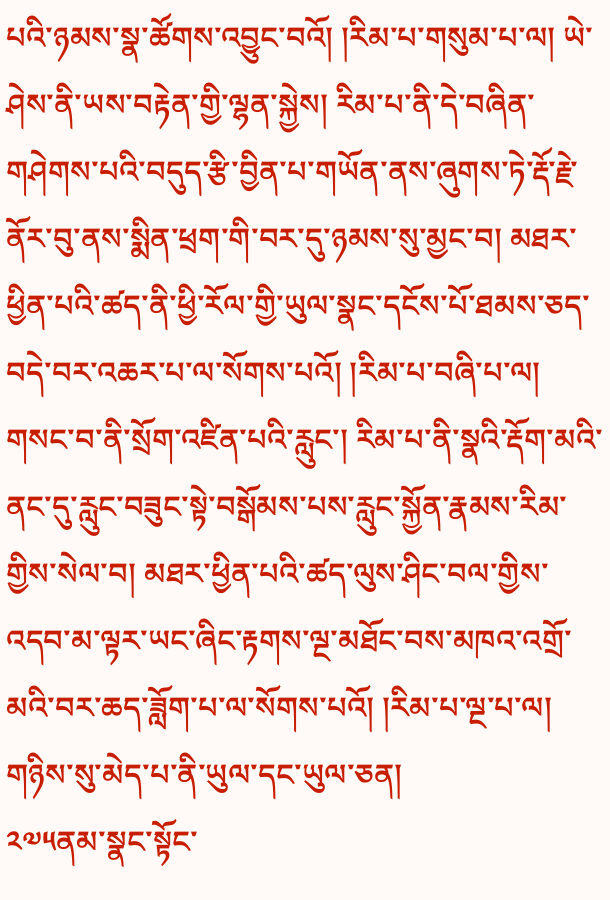པའི་ཉམས་སྣ་ཚོགས་འབྱུང་བའོ། །རིམ་པ་གསུམ་པ་ལ། ཡེ་ཤེས་ནི་ཡས་བརྟེན་གྱི་ལྷན་སྐྱེས། རིམ་པ་ནི་དེ་བཞིན་གཤེགས་པའི་བདུད་རྩི་བྱིན་པ་གཡོན་ནས་ཞུགས་ཏེ་རྡོ་རྗེ་ནོར་བུ་ནས་སྨིན་ཕྲག་གི་བར་དུ་ཉམས་སུ་མྱང་བ། མཐར་ཕྱིན་པའི་ཚད་ནི་ཕྱི་རོལ་གྱི་ཡུལ་སྣང་དངོས་པོ་ཐམས་ཅད་བདེ་བར་འཆར་པ་ལ་སོགས་པའོ། །རིམ་པ་བཞི་པ་ལ། གསང་བ་ནི་སྲོག་འཛིན་པའི་རླུང་། རིམ་པ་ནི་སྣའི་རྡོག་མའི་ནང་དུ་རླུང་བཟུང་སྟེ་བསྒོམས་པས་རླུང་སྐྱོན་རྣམས་རིམ་གྱིས་སེལ་བ། མཐར་ཕྱིན་པའི་ཚད་ལུས་ཤིང་བལ་གྱིས་འདབ་མ་ལྟར་ཡང་ཞིང་རྟགས་ལྔ་མཐོང་བས་མཁའ་འགྲོ་མའི་བར་ཆད་ཟློག་པ་ལ་སོགས་པའོ། །རིམ་པ་ལྔ་པ་ལ། གཉིས་སུ་མེད་པ་ནི་ཡུལ་དང་ཡུལ་ཅན།
༢༧༥ནམ་སྣང་སྟོང་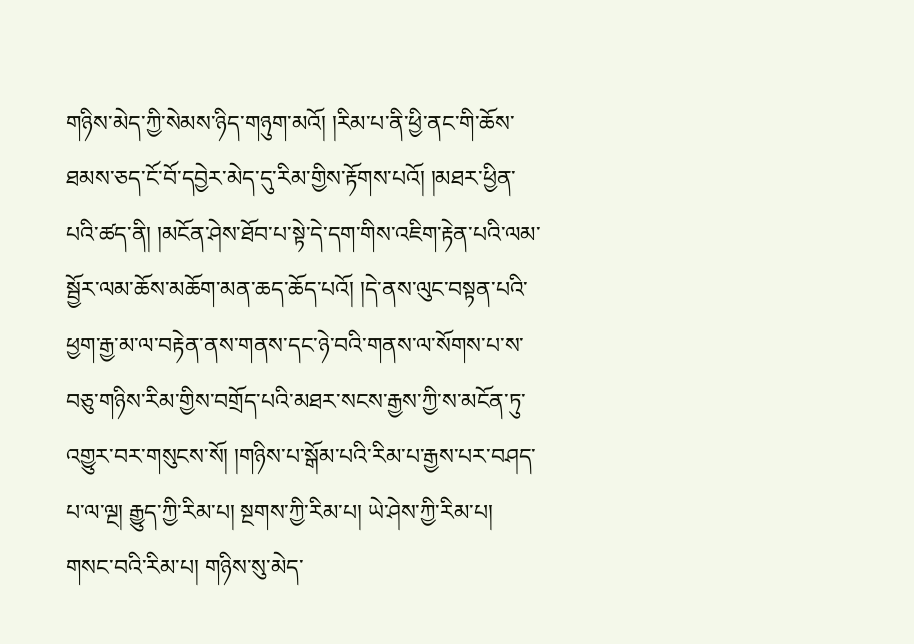གཉིས་མེད་ཀྱི་སེམས་ཉིད་གཉུག་མའོ། །རིམ་པ་ནི་ཕྱི་ནང་གི་ཆོས་ཐམས་ཅད་ངོ་བོ་དབྱེར་མེད་དུ་རིམ་གྱིས་རྟོགས་པའོ། །མཐར་ཕྱིན་པའི་ཚད་ནི། །མངོན་ཤེས་ཐོབ་པ་སྟེ་དེ་དག་གིས་འཇིག་རྟེན་པའི་ལམ་སྦྱོར་ལམ་ཆོས་མཆོག་མན་ཆད་ཆོད་པའོ། །དེ་ནས་ལུང་བསྟན་པའི་ཕྱག་རྒྱ་མ་ལ་བརྟེན་ནས་གནས་དང་ཉེ་བའི་གནས་ལ་སོགས་པ་ས་བཅུ་གཉིས་རིམ་གྱིས་བགྲོད་པའི་མཐར་སངས་རྒྱས་ཀྱི་ས་མངོན་ཏུ་འགྱུར་བར་གསུངས་སོ། །གཉིས་པ་སྒོམ་པའི་རིམ་པ་རྒྱས་པར་བཤད་པ་ལ་ལྔ། རྒྱུད་ཀྱི་རིམ་པ། སྔགས་ཀྱི་རིམ་པ། ཡེ་ཤེས་ཀྱི་རིམ་པ། གསང་བའི་རིམ་པ། གཉིས་སུ་མེད་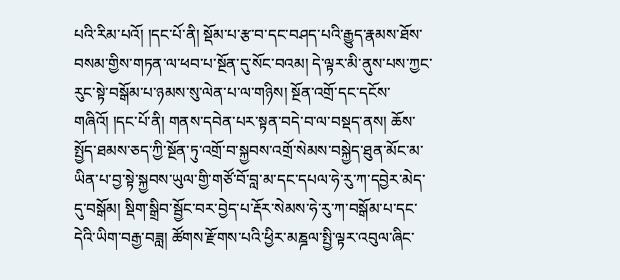པའི་རིམ་པའོ། །དང་པོ་ནི། སྡོམ་པ་རྩ་བ་དང་བཤད་པའི་རྒྱུད་རྣམས་ཐོས་བསམ་གྱིས་གཏན་ལ་ཕབ་པ་སྔོན་དུ་སོང་བའམ། དེ་ལྟར་མི་ནུས་པས་ཀྱང་རུང་སྟེ་བསྒོམ་པ་ཉམས་སུ་ལེན་པ་ལ་གཉིས། སྔོན་འགྲོ་དང་དངོས་གཞིའོ། །དང་པོ་ནི། གནས་དབེན་པར་སྟན་བདེ་བ་ལ་བསྡད་ནས། ཆོས་སྤྱོད་ཐམས་ཅད་ཀྱི་སྔོན་ཏུ་འགྲོ་བ་སྐྱབས་འགྲོ་སེམས་བསྐྱེད་ཐུན་མོང་མ་ཡིན་པ་བྱ་སྟེ་སྐྱབས་ཡུལ་གྱི་གཙོ་བོ་བླ་མ་དང་དཔལ་ཧེ་རུ་ཀ་དབྱེར་མེད་དུ་བསྒོམ། སྡིག་སྒྲིབ་སྦྱོང་བར་བྱེད་པ་རྡོར་སེམས་ཧེ་རུ་ཀ་བསྒོམ་པ་དང་དེའི་ཡིག་བརྒྱ་བཟླ། ཚོགས་རྫོགས་པའི་ཕྱིར་མཎྜལ་སྤྱི་ལྟར་འབུལ་ཞིང་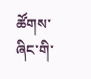ཚོགས་ཞིང་གི་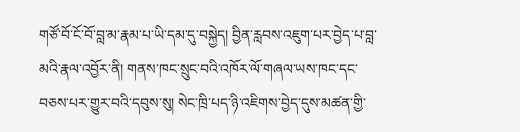གཙོ་བོ་ངོ་བོ་བླ་མ་རྣམ་པ་ཡི་དམ་དུ་བསྐྱེད། བྱིན་རླབས་འཇུག་པར་བྱེད་པ་བླ་མའི་རྣལ་འབྱོར་ནི། གནས་ཁང་སྲུང་བའི་འཁོར་ལོ་གཞལ་ཡས་ཁང་དང་བཅས་པར་གྱུར་བའི་དབུས་སུ། སེང་ཁྲི་པད་ཉི་འཇིགས་བྱེད་དུས་མཚན་གྱི་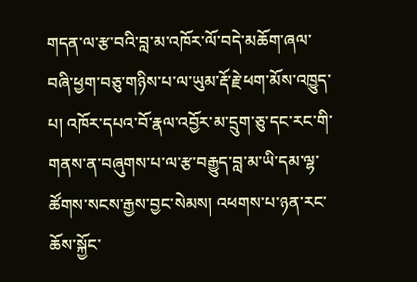གདན་ལ་རྩ་བའི་བླ་མ་འཁོར་ལོ་བདེ་མཆོག་ཞལ་བཞི་ཕྱག་བཅུ་གཉིས་པ་ལ་ཡུམ་རྡོ་རྗེ་ཕག་མོས་འཁྱུད་པ། འཁོར་དཔའ་བོ་རྣལ་འབྱོར་མ་དྲུག་ཅུ་དང་རང་གི་གནས་ན་བཞུགས་པ་ལ་རྩ་བརྒྱུད་བླ་མ་ཡི་དམ་ལྷ་ཚོགས་སངས་རྒྱས་བྱང་སེམས། འཕགས་པ་ཉན་རང་ཆོས་སྐྱོང་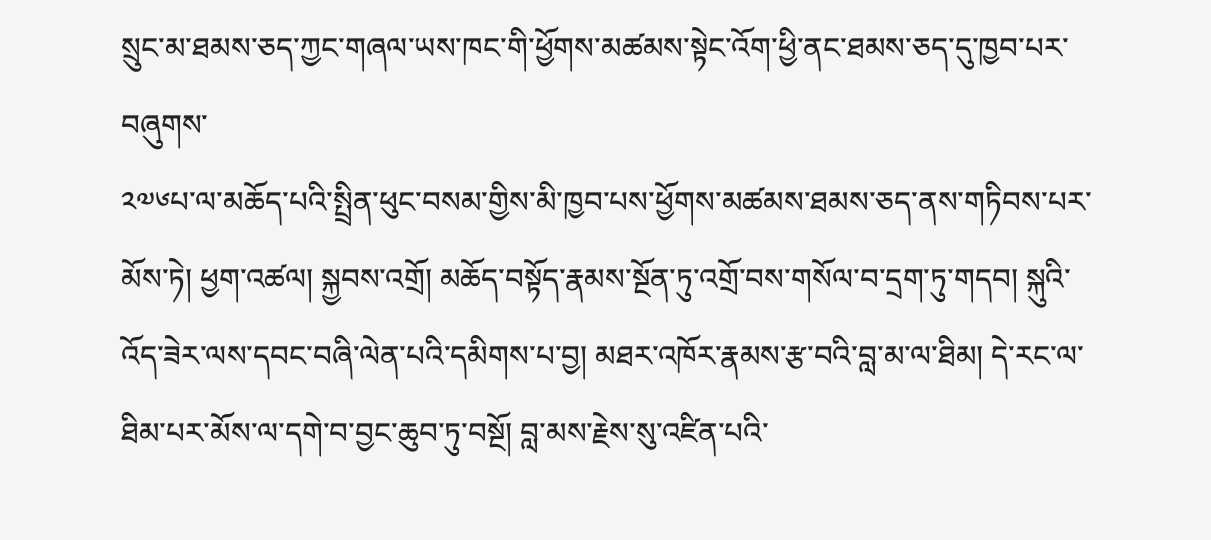སྲུང་མ་ཐམས་ཅད་ཀྱང་གཞལ་ཡས་ཁང་གི་ཕྱོགས་མཚམས་སྟེང་འོག་ཕྱི་ནང་ཐམས་ཅད་དུ་ཁྱབ་པར་བཞུགས་
༢༧༦པ་ལ་མཆོད་པའི་སྤྲིན་ཕུང་བསམ་གྱིས་མི་ཁྱབ་པས་ཕྱོགས་མཚམས་ཐམས་ཅད་ནས་གཏིབས་པར་མོས་ཏེ། ཕྱག་འཚལ། སྐྱབས་འགྲོ། མཆོད་བསྟོད་རྣམས་སྔོན་ཏུ་འགྲོ་བས་གསོལ་བ་དྲག་ཏུ་གདབ། སྐུའི་འོད་ཟེར་ལས་དབང་བཞི་ལེན་པའི་དམིགས་པ་བྱ། མཐར་འཁོར་རྣམས་རྩ་བའི་བླ་མ་ལ་ཐིམ། དེ་རང་ལ་ཐིམ་པར་མོས་ལ་དགེ་བ་བྱང་ཆུབ་ཏུ་བསྔོ། བླ་མས་རྗེས་སུ་འཛིན་པའི་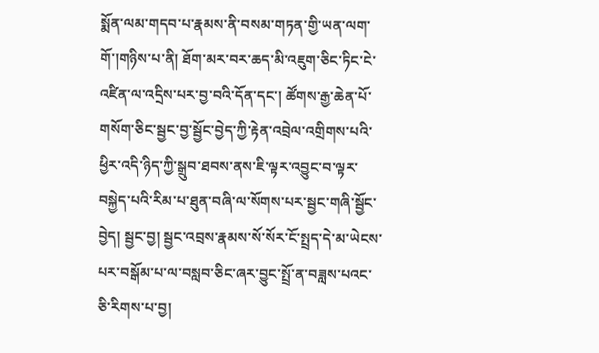སྨོན་ལམ་གདབ་པ་རྣམས་ནི་བསམ་གཏན་གྱི་ཡན་ལག་གོ་།གཉིས་པ་ནི། ཐོག་མར་བར་ཆད་མི་འཇུག་ཅིང་ཏིང་ངེ་འཛིན་ལ་འདྲིས་པར་བྱ་བའི་དོན་དང་། ཚོགས་རྒྱ་ཆེན་པོ་གསོག་ཅིང་སྦྱང་བྱ་སྦྱོང་བྱེད་ཀྱི་རྟེན་འབྲེལ་འགྲིགས་པའི་ཕྱིར་འདི་ཉིད་ཀྱི་སྒྲུབ་ཐབས་ནས་ཇི་ལྟར་འབྱུང་བ་ལྟར་བསྐྱེད་པའི་རིམ་པ་ཐུན་བཞི་ལ་སོགས་པར་སྦྱང་གཞི་སྦྱོང་བྱེད། སྦྱང་བྱ། སྦྱང་འབྲས་རྣམས་སོ་སོར་ངོ་སྤྲད་དེ་མ་ཡེངས་པར་བསྒོམ་པ་ལ་བསླབ་ཅིང་ཞར་བྱུང་སྤྲོ་ན་བཟླས་པའང་ཅི་རིགས་པ་བྱ།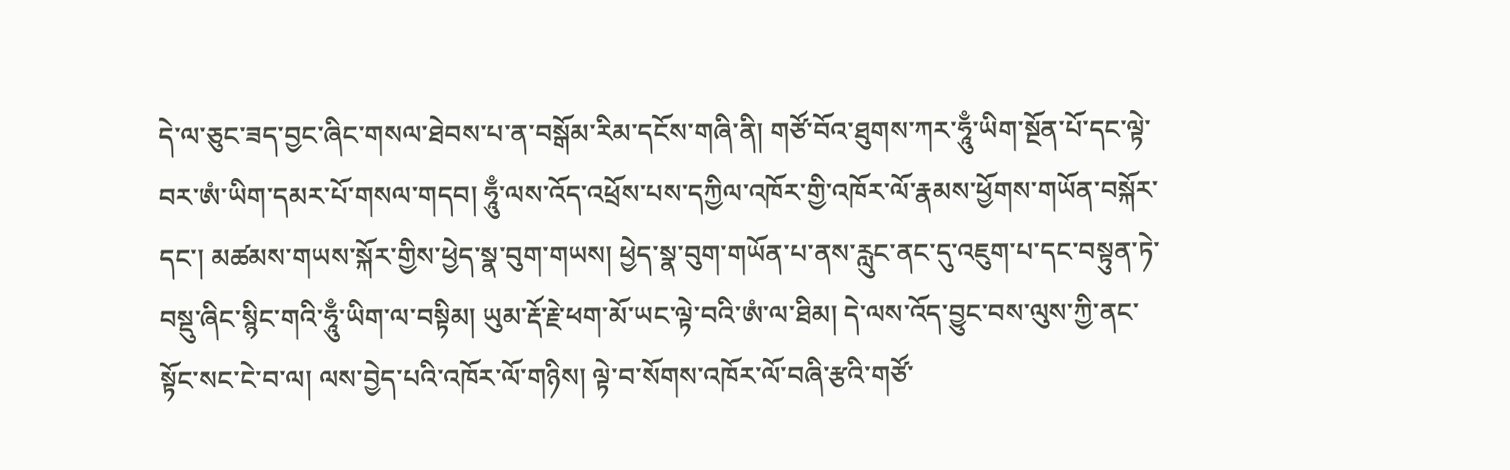དེ་ལ་ཅུང་ཟད་བྱང་ཞིང་གསལ་ཐེབས་པ་ན་བསྒོམ་རིམ་དངོས་གཞི་ནི། གཙོ་བོའ་ཐུགས་ཀར་ཧཱུྃ་ཡིག་སྔོན་པོ་དང་ལྟེ་བར་ཨཾ་ཡིག་དམར་པོ་གསལ་གདབ། ཧཱུྃ་ལས་འོད་འཕྲོས་པས་དཀྱིལ་འཁོར་གྱི་འཁོར་ལོ་རྣམས་ཕྱོགས་གཡོན་བསྐོར་དང་། མཚམས་གཡས་སྐོར་གྱིས་ཕྱེད་སྣ་བུག་གཡས། ཕྱེད་སྣ་བུག་གཡོན་པ་ནས་རླུང་ནང་དུ་འཇུག་པ་དང་བསྟུན་ཏེ་བསྡུ་ཞིང་སྙིང་གའི་ཧཱུྃ་ཡིག་ལ་བསྟིམ། ཡུམ་རྡོ་རྗེ་ཕག་མོ་ཡང་ལྟེ་བའི་ཨཾ་ལ་ཐིམ། དེ་ལས་འོད་བྱུང་བས་ལུས་ཀྱི་ནང་སྟོང་སང་ངེ་བ་ལ། ལས་བྱེད་པའི་འཁོར་ལོ་གཉིས། ལྟེ་བ་སོགས་འཁོར་ལོ་བཞི་རྩའི་གཙོ་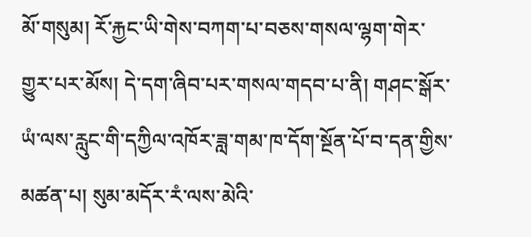མོ་གསུམ། རོ་རྐྱང་ཡི་གེས་བཀག་པ་བཅས་གསལ་ལྷག་གེར་གྱུར་པར་མོས། དེ་དག་ཞིབ་པར་གསལ་གདབ་པ་ནི། གཤང་སྒོར་ཡཾ་ལས་རླུང་གི་དཀྱིལ་འཁོར་ཟླ་གམ་ཁ་དོག་སྔོན་པོ་བ་དན་གྱིས་མཚན་པ། སུམ་མདོར་རཾ་ལས་མེའི་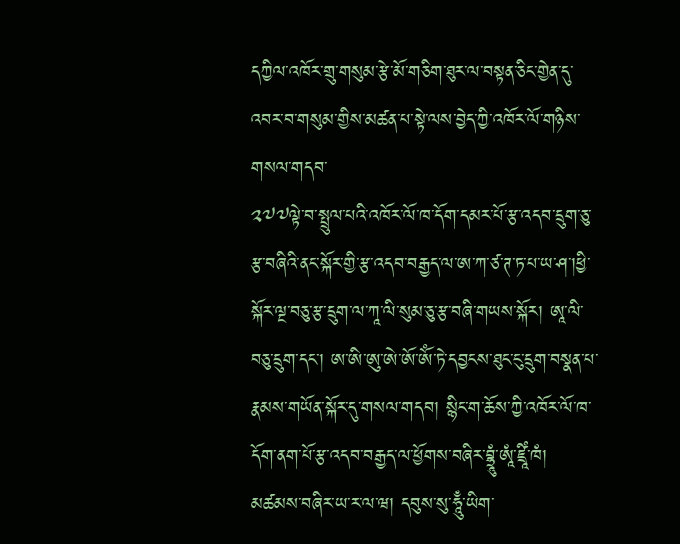དཀྱིལ་འཁོར་གྲུ་གསུམ་རྩེ་མོ་གཅིག་ཐུར་ལ་བསྟན་ཅིང་གྱེན་དུ་འབར་བ་གསུམ་གྱིས་མཚན་པ་སྟེ་ལས་བྱེད་ཀྱི་འཁོར་ལོ་གཉིས་གསལ་གདབ་
༢༧༧ལྟེ་བ་སྤྲུལ་པའི་འཁོར་ལོ་ཁ་དོག་དམར་པོ་རྩ་འདབ་དྲུག་ཅུ་རྩ་བཞིའི་ནང་སྐོར་གྱི་རྩ་འདབ་བརྒྱད་ལ་ཨ་ཀ་ཙ་ཊ་ཏ་པ་ཡ་ཤ་།ཕྱི་སྐོར་ལྔ་བཅུ་རྩ་དྲུག་ལ་ཀཱ་ལི་སུམ་ཅུ་རྩ་བཞི་གཡས་སྐོར། ཨཱ་ལི་བཅུ་དྲུག་དང་། ཨ་ཨི་ཨུ་ཨེ་ཨོ་ༀ་ཏེ་དབྱངས་ཐུང་ངུ་དྲུག་བསྣན་པ་རྣམས་གཡོན་སྐོར་དུ་གསལ་གདབ། སྙིང་ག་ཆོས་ཀྱི་འཁོར་ལོ་ཁ་དོག་ནག་པོ་རྩ་འདབ་བརྒྱད་ལ་ཕྱོགས་བཞིར་བྷྲཱུཾ་ཨཱཾ་ཛྲཱིཾ་ཁཾ། མཚམས་བཞིར་ཡ་ར་ལ་ཝ། དབུས་སུ་ཧཱུྃ་ཡིག་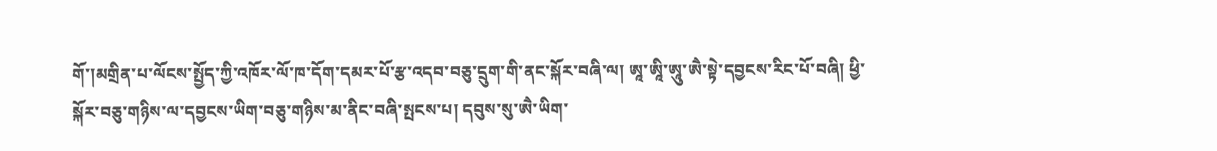གོ་།མགྲིན་པ་ལོངས་སྤྱོད་ཀྱི་འཁོར་ལོ་ཁ་དོག་དམར་པོ་རྩ་འདབ་བཅུ་དྲུག་གི་ནང་སྐོར་བཞི་ལ། ཨཱ་ཨཱི་ཨཱུ་ཨཻ་སྟེ་དབྱངས་རིང་པོ་བཞི། ཕྱི་སྐོར་བཅུ་གཉིས་ལ་དབྱངས་ཡིག་བཅུ་གཉིས་མ་ནིང་བཞི་སྤངས་པ། དབུས་སུ་ཨཻ་ཡིག་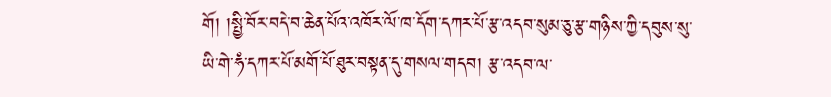གོ། །སྤྱི་བོར་བདེ་བ་ཆེན་པོའ་འཁོར་ལོ་ཁ་དོག་དཀར་པོ་རྩ་འདབ་སུམ་ཅུ་རྩ་གཉིས་ཀྱི་དབུས་སུ་ཡི་གེ་ཧཾ་དཀར་པོ་མགོ་པོ་ཐུར་བསྟན་དུ་གསལ་གདབ། རྩ་འདབ་ལ་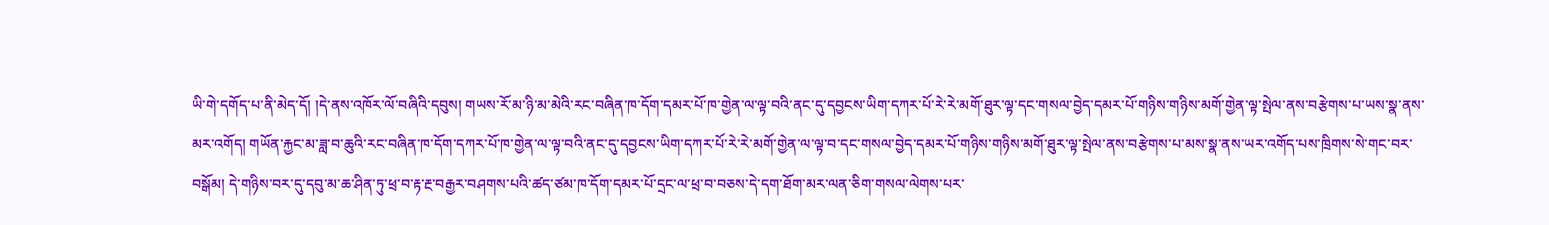ཡི་གེ་དགོད་པ་ནི་མེད་དོ། །དེ་ནས་འཁོར་ལོ་བཞིའི་དབུས། གཡས་རོ་མ་ཉི་མ་མེའི་རང་བཞིན་ཁ་དོག་དམར་པོ་ཁ་གྱེན་ལ་ལྟ་བའི་ནང་དུ་དབྱངས་ཡིག་དཀར་པོ་རེ་རེ་མགོ་ཐུར་ལྟ་དང་གསལ་བྱེད་དམར་པོ་གཉིས་གཉིས་མགོ་གྱེན་ལྟ་སྤེལ་ནས་བརྩེགས་པ་ཡས་སྣ་ནས་མར་འགོད། གཡོན་རྐྱང་མ་ཟླ་བ་ཆུའི་རང་བཞིན་ཁ་དོག་དཀར་པོ་ཁ་གྱེན་ལ་ལྟ་བའི་ནང་དུ་དབྱངས་ཡིག་དཀར་པོ་རེ་རེ་མགོ་གྱེན་ལ་ལྟ་བ་དང་གསལ་བྱེད་དམར་པོ་གཉིས་གཉིས་མགོ་ཐུར་ལྟ་སྤེལ་ནས་བརྩེགས་པ་མས་སྣ་ནས་ཡར་འགོད་པས་ཁྲིགས་སེ་གང་བར་བསྒོམ། དེ་གཉིས་བར་དུ་དབུ་མ་ཆ་ཤིན་ཏུ་ཕྲ་བ་རྟ་རྔ་བརྒྱར་བཤགས་པའི་ཚད་ཙམ་ཁ་དོག་དམར་པོ་དྲང་ལ་ཕྲ་བ་བཅས་དེ་དག་ཐོག་མར་ལན་ཅིག་གསལ་ལེགས་པར་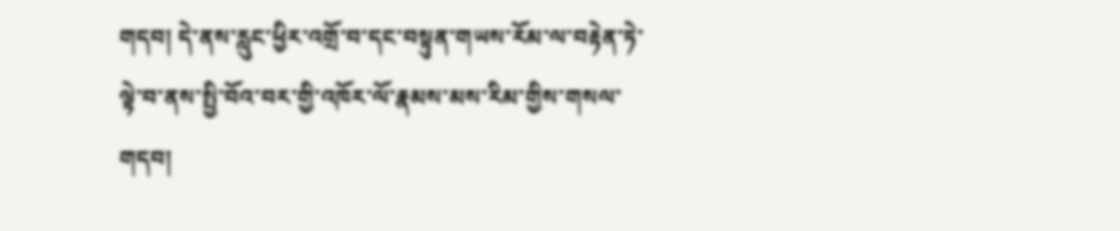གདབ། དེ་ནས་རླུང་ཕྱིར་འགྲོ་བ་དང་བསྟུན་གཡས་རོམ་ལ་བརྟེན་ཏེ་ལྟེ་བ་ནས་སྤྱི་བོའ་བར་གྱི་འཁོར་ལོ་རྣམས་མས་རིམ་གྱིས་གསལ་གདབ།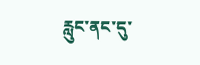རླུང་ནང་དུ་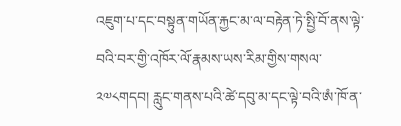འཇུག་པ་དང་བསྟུན་གཡོན་རྐྱང་མ་ལ་བརྟེན་ཏེ་སྤྱི་བོ་ནས་ལྟེ་བའི་བར་གྱི་འཁོར་ལོ་རྣམས་ཡས་རིམ་གྱིས་གསལ་
༢༧༨གདབ། རླུང་གནས་པའི་ཚེ་དབུ་མ་དང་ལྟེ་བའི་ཨཾ་ཁོ་ན་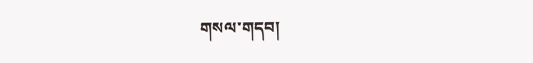གསལ་གདབ།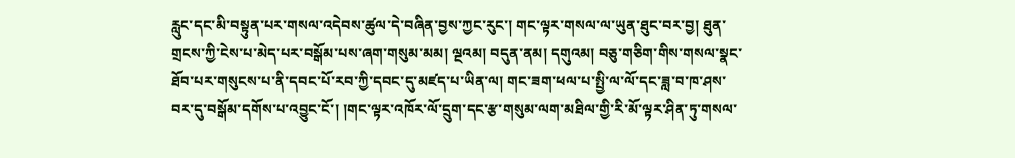རླུང་དང་མི་བསྟུན་པར་གསལ་འདེབས་ཚུལ་དེ་བཞིན་བྱས་ཀྱང་རུང་། གང་ལྟར་གསལ་ལ་ཡུན་ཐུང་བར་བྱ། ཐུན་གྲངས་ཀྱི་ངེས་པ་མེད་པར་བསྒོམ་པས་ཞག་གསུམ་མམ། ལྔའམ། བདུན་ནམ། དགུའམ། བཅུ་གཅིག་གིས་གསལ་སྣང་ཐོབ་པར་གསུངས་པ་ནི་དབང་པོ་རབ་ཀྱི་དབང་དུ་མཛད་པ་ཡིན་ལ། གང་ཟག་ཕལ་པ་སྤྱི་ལ་ལོ་དང་ཟླ་བ་ཁ་ཤས་བར་དུ་བསྒོམ་དགོས་པ་འབྱུང་ངོ་། །གང་ལྟར་འཁོར་ལོ་དྲུག་དང་རྩ་གསུམ་ལག་མཐིལ་གྱི་རི་མོ་ལྟར་ཤིན་ཏུ་གསལ་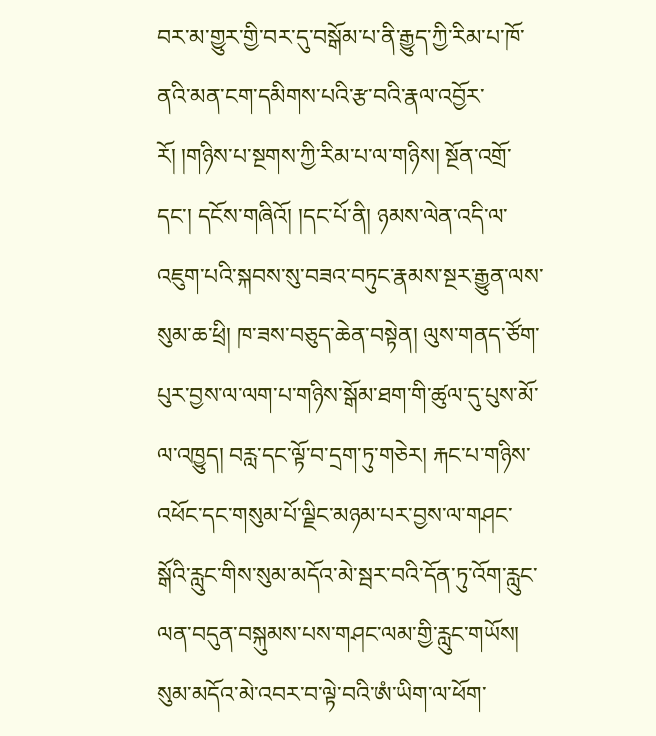བར་མ་གྱུར་གྱི་བར་དུ་བསྒོམ་པ་ནི་རྒྱུད་ཀྱི་རིམ་པ་ཁོ་ནའི་མན་ངག་དམིགས་པའི་རྩ་བའི་རྣལ་འབྱོར་རོ། །གཉིས་པ་སྔགས་ཀྱི་རིམ་པ་ལ་གཉིས། སྔོན་འགྲོ་དང་། དངོས་གཞིའོ། །དང་པོ་ནི། ཉམས་ལེན་འདི་ལ་འཇུག་པའི་སྐབས་སུ་བཟའ་བཏུང་རྣམས་སྔར་རྒྱུན་ལས་སུམ་ཆ་ཕྲི། ཁ་ཟས་བཅུད་ཆེན་བསྟེན། ལུས་གནད་ཙོག་པུར་བྱས་ལ་ལག་པ་གཉིས་སྒོམ་ཐག་གི་ཚུལ་དུ་པུས་མོ་ལ་འཁྱུད། བརླ་དང་ལྟོ་བ་དྲག་ཏུ་གཅེར། རྐང་པ་གཉིས་འཕོང་དང་གསུམ་པོ་ལྗིང་མཉམ་པར་བྱས་ལ་གཤང་སྒོའི་རླུང་གིས་སུམ་མདོའ་མེ་སྦར་བའི་དོན་ཏུ་འོག་རླུང་ལན་བདུན་བསྐུམས་པས་གཤང་ལམ་གྱི་རླུང་གཡོས། སུམ་མདོའ་མེ་འབར་བ་ལྟེ་བའི་ཨཾ་ཡིག་ལ་ཕོག་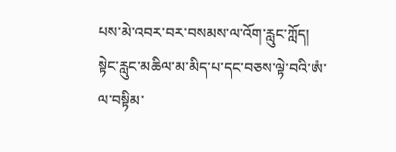པས་མེ་འབར་བར་བསམས་ལ་འོག་རླུང་ཀློད། སྟེང་རླུང་མཆིལ་མ་མིད་པ་དང་བཅས་ལྟེ་བའི་ཨཾ་ལ་བསྟིམ་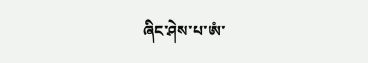ཞིང་ཤེས་པ་ཨཾ་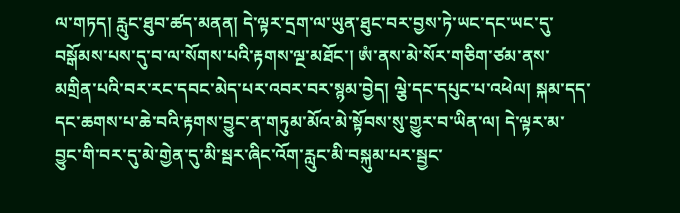ལ་གཏད། རླུང་ཐུབ་ཚད་མནན། དེ་ལྟར་དྲག་ལ་ཡུན་ཐུང་བར་བྱས་ཏེ་ཡང་དང་ཡང་དུ་བསྒོམས་པས་དུ་བ་ལ་སོགས་པའི་རྟགས་ལྔ་མཐོང་། ཨཾ་ནས་མེ་སོར་གཅིག་ཙམ་ནས་མགྲིན་པའི་བར་རང་དབང་མེད་པར་འབར་བར་སྙམ་བྱེད། ལྕེ་དང་དཔུང་པ་འཕེལ། སྐམ་དད་དང་ཆགས་པ་ཆེ་བའི་རྟགས་བྱུང་ན་གཏུམ་མོའ་མེ་སྟོབས་སུ་གྱུར་བ་ཡིན་ལ། དེ་ལྟར་མ་བྱུང་གི་བར་དུ་མེ་གྱེན་དུ་མི་སྦར་ཞིང་འོག་རླུང་མི་བསྐུམ་པར་སྦྱང་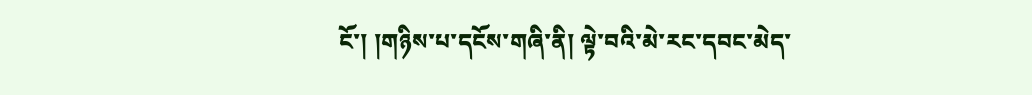ངོ་། །གཉིས་པ་དངོས་གཞི་ནི། ལྟེ་བའི་མེ་རང་དབང་མེད་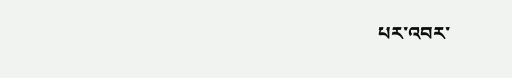པར་འབར་